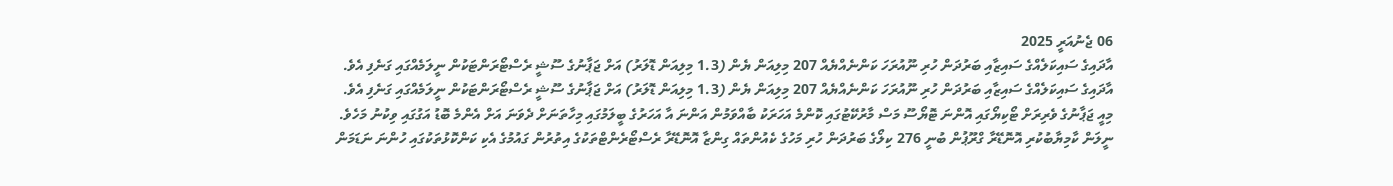06 ޖެނުއަރީ 2025
އާދައިގެ ސައިކަލެއްގެ ސައިޒާއި ބަރުދަން ހުރި ނޫއުރަހަ ކަންނެއްޔެއް 207 މިލިއަން ޔެން (1.3 މިލިއަން ޑޮލަރު) އަށް ޖަޕާނުގެ ސޫޝީ ރެސްޓޯރަންޓަކުން ނީލަމެއްގައި ގަނެފި އެވެ.
އާދައިގެ ސައިކަލެއްގެ ސައިޒާއި ބަރުދަން ހުރި ނޫއުރަހަ ކަންނެއްޔެއް 207 މިލިއަން ޔެން (1.3 މިލިއަން ޑޮލަރު) އަށް ޖަޕާނުގެ ސޫޝީ ރެސްޓޯރަންޓަކުން ނީލަމެއްގައި ގަނެފި އެވެ.
މިއީ ޖަޕާނުގެ ވެރިރަށް ޓޯކިޔޯގައި އޮންނަ ޓޮޔޯސޫ މަސް މާރުކޭޓުގައި ކޮންމެ އަހަރަކު ބާއްވަމުން އަންނަ އާ އަހަރުގެ ބީލަމުގައި މިހާތަނަށް ދެވަނަ އަށް އެންމެ ބޮޑު އަގުގައި ވިކުނު މަހެވެ.
ނީލަން ކާމިޔާބުކުރި އޮނޮޑޭރާ ގްރޫޕުން ބުނީ 276 ކިލޯގެ ބަރުދަން ހުރި މަހުގެ ކެއުންތައް ގިންޒާ އޮނޮޑޭރާ ރެސްޓޯރެންޓްތަކުގެ އިތުރުން ގައުމުގެ އެކި ކަންކޮޅުތަކުގައި ހުންނަ ނަޑަމަން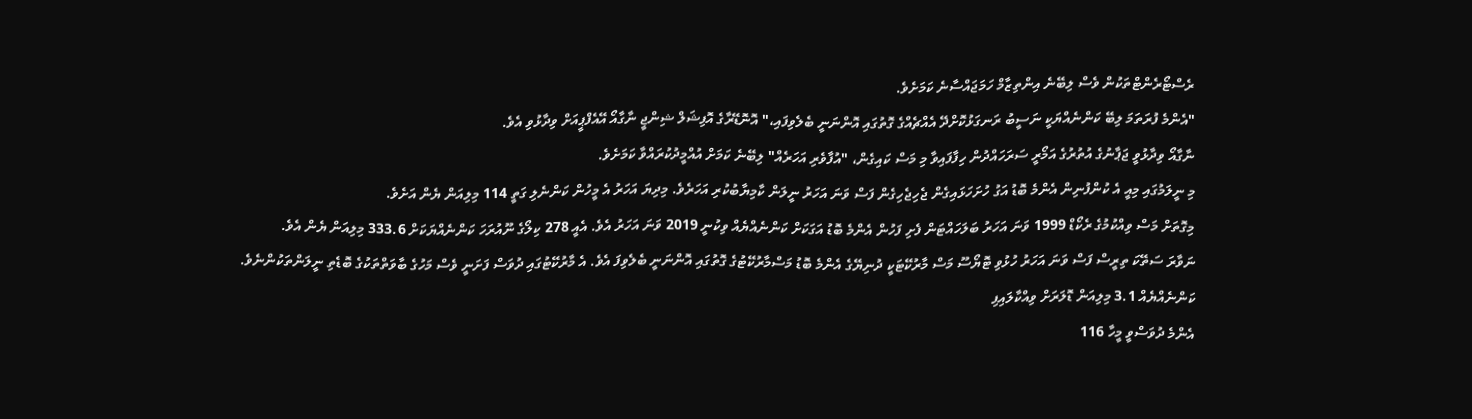ރެސްޓޯރެންޓްތަކުން ވެސް ލިބޭނެ އިންތިޒާމް ހަމަޖައްސާނެ ކަމަށެވެ.
"އެންމެ ފުރަތަމަ ލިބޭ ކަންނެއްޔަކީ ނަސީބު ރަނގަޅުކޮށްދޭ އެއްޗެއްގެ ގޮތުގައި އޮންނަނީ ބެލެވިފައި،" އޮނޮޑޭރާގެ އޮފިޝަލް ޝިންޖީ ނާގާއޯ އޭއެފްޕީއަށް ވިދާޅުވި އެވެ.
ނާގާއޯ ވިދާޅުވީ ޖަޕާނުގެ އުތުރުގެ އަމޯރީ ސަރަހައްދުން ހިފާފައިވާ މި މަސް ކައިގެން، "އުފާވެރި އަހަރެއް" ލިބޭނެ ކަމަށް އުއްމީދުކުރައްވާ ކަމަށެވެ.
މި ނީލަމުގައި މިއީ އެ ކުންފުނިން އެންމެ ބޮޑު އަގު ހުށަހަޅައިގެން ޖެހިޖެހިގެން ފަސް ވަނަ އަހަރު ނީލަން ކާމިޔާބުކުރި އަހަރެވެ. މިދިޔަ އަހަރު އެ މީހުން ކަންނެލި ގަތީ 114 މިލިއަން ޔެން އަށެވެ.
މިގޮތަށް މަސް ވިއްކުމުގެ ރެކޯޑް 1999 ވަނަ އަހަރު ބަލަހައްޓަން ފެށި ފަހުން އެންމެ ބޮޑު އަގަކަށް ކަންނެއްޔެއް ވިކުނީ 2019 ވަނަ އަހަރު އެވެ. އެއީ 278 ކިލޯގެ ނޫއުރަހަ ކަންނެއްޔަކަށް 333.6 މިލިއަން ޔެން އެވެ.
ނަވާރަ ސަތޭކަ ތިރީސް ފަސް ވަނަ އަހަރު ހުޅުވި ޓޮޔޯސޫ މަސް މާރުކޭޓަކީ ދުނިޔޭގެ އެންމެ ބޮޑު މަސްމާރުކޭޓުގެ ގޮތުގައި އޮންނަނީ ބެލެވިފަ އެވެ. އެ މާރުކޭޓުގައި ދުވަސް ފަށަނީ ވެސް މަހުގެ ބާވަތްތަކުގެ ބޮޑެތި ނީލަންތަކުންނެވެ.
ކަންނެއްޔެއް 3.1 މިލިއަން ޑޮލަރަށް ވިއްކާލައިފި
އެންމެ ދުވަސްވީ މީހާ 116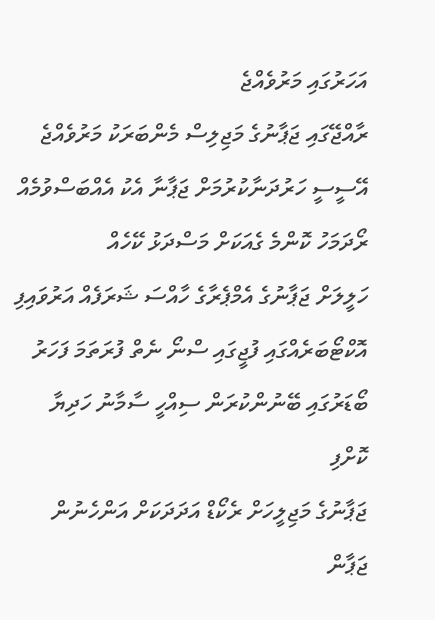އަހަރުގައި މަރުވެއްޖެ
ރާއްޖޭގައި ޖަޕާނުގެ މަޖިލިސް މެންބަރަކު މަރުވެއްޖެ
އޭސީސީ ހަރުދަނާކުރުމަށް ޖަޕާނާ އެކު އެއްބަސްވުމެއް
ރޯދަމަހު ކޮންމެ ގެއަކަށް މަސްދަޅު ކޭހެއް
ހަލީލަށް ޖަޕާނުގެ އެމްޕެރާގެ ހާއްސަ ޝަރަފެއް އަރުވައިފި
އޮކްޓޯބަރެއްގައި ފުޖީގައި ސްނޯ ނެތް ފުރަތަމަ ފަހަރު
ބޯޑަރުގައި ބޭނުންކުރަން ސިއްހީ ސާމާނު ހަދިޔާ ކޮށްފި
ޖަޕާނުގެ މަޖިލީހަށް ރެކޯޑް އަދަދަކަށް އަންހެނުން
ޖަޕާން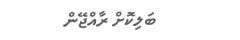ބަލިކޮށް ރާއްޖޭން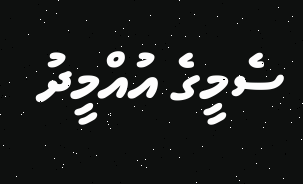ސެމީގެ އުއްމީދު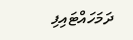ދަމަހައްޓައިފި